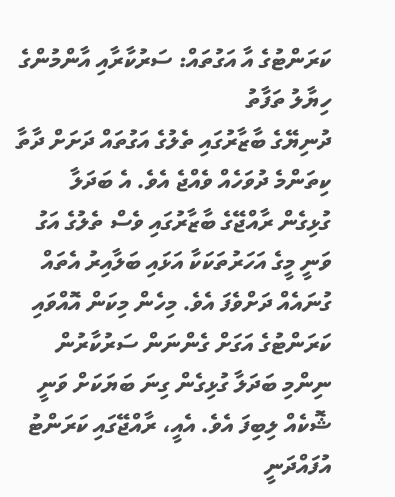ކަރަންޓުގެ އާ އަގުތައް: ސަރުކާރާއި އާންމުންގެ ހިޔާލު ތަފާތު
ދުނިޔޭގެ ބާޒާރުގައި ތެލުގެ އަގުތައް ދަށަށް ދާތާ ކިތަންމެ ދުވަހެއް ވެއްޖެ އެވެ. އެ ބަދަލާ ގުޅިގެން ރާއްޖޭގެ ބާޒާރުގައި ވެސް ތެލުގެ އަގު ވަނީ މީގެ އަހަރުތަކަކާ އަޅައި ބަލާއިރު އެތައް ގުނައެއް ދަށްވެފަ އެވެ. މިހެން މިކަން އޮއްވައި ކަރަންޓުގެ އަގަށް ގެންނަން ސަރުކާރުން ނިންމި ބަދަލާ ގުޅިގެން ގިނަ ބަޔަކަށް ވަނީ ޝޮކެއް ލިބިފަ އެވެ. އެއީ، ރާއްޖޭގައި ކަރަންޓު އުފައްދަނީ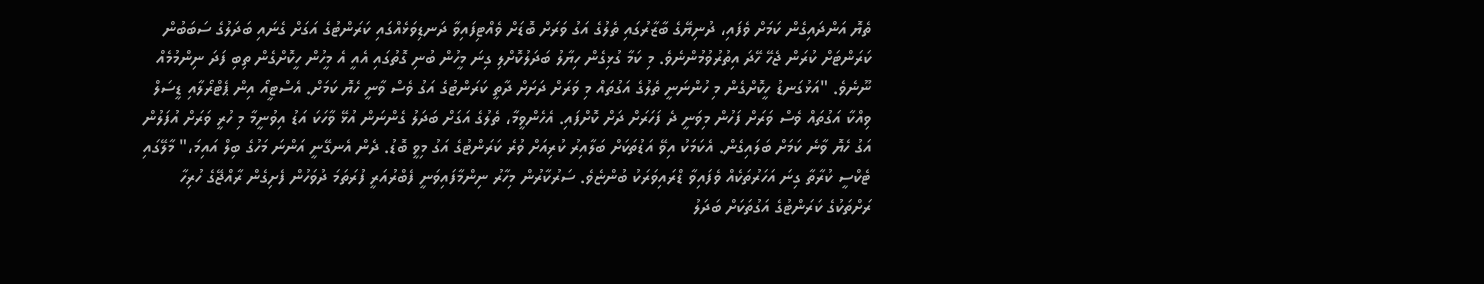ތެޔޮ އަންދައިގެން ކަމަށް ވެފައި، ދުނިޔޭގެ ބާޒާރުގައި ތެލުގެ އަގު ވަރަށް ބޮޑަށް ވެއްޓިފައިވާ ދަނޑިވަޅެއްގައި ކަރަންޓުގެ އަގަށް ގެނައި ބަދަލުގެ ސަބަބުން ކަރަންޓަށް ކުރަން ޖެހޭ ހޭދަ އިތުރުވުމުންނެވެ. މި ކަމާ ގުޅިގެން ހިޔާލު ބަދަލުކޮށްލި ގިނަ މީހުން ބުނި ގޮތުގައި އެއީ އެ މީހުން ހީކޮށްގެން ތިބި ފަދަ ނިންމުމެއް ނޫނެވެ. "އަޅުގަނޑު ހީކޮށްގެން މި ހުންނަނީ ތެލުގެ އަގުތައް މި ވަރަށް ދަށަށް ދާތީ ކަރަންޓުގެ އަގު ވެސް ވާނީ ހެޔޮ ކަމަށް. އެސްޓީއޯ އިން ޕެޓްރޯލާއި ޑީސަލް ވިއްކާ އަގުތައް ވެސް ވަރަށް ފަހުން މިވަނީ ދެ ފަހަރަށް ދަށް ކޮށްފައި. އެހެންވީމާ، ތެލުގެ އަގަށް ބަދަލު ގެންނަން އުޅޭ ވާހަކަ އަޑު އިވުނީމާ މި ހުރީ ވަރަށް އުފަލުން އަގު ހެޔޮ ވާނެ ކަމަށް ބަލައިގެން. އެކަމަކު އިވޭ އަޑުތަކަށް ބަލާއިރު ކުރިއަށް ވުރެ ކަރަންޓުގެ އަގު މިވީ ބޮޑު. ދެން އެނގޭނީ އަންނަ މަހުގެ ބިލް އައިމަ،" މާލޭގައި ޓެކްސީ ކުރާތާ ގިނަ އަހަރުތަކެއް ވެފައިވާ ޑްރައިވަރަކު ބުންޏެވެ. ސަރުކާރުން މިހާރު ނިންމާފައިވަނީ ފެބްރުއަރީ ފުރަތަމަ ދުވަހުން ފެށިގެން ރާއްޖޭގެ ހުރިހާ ރަށްތަކުގެ ކަރަންޓުގެ އަގުތަކަށް ބަދަލު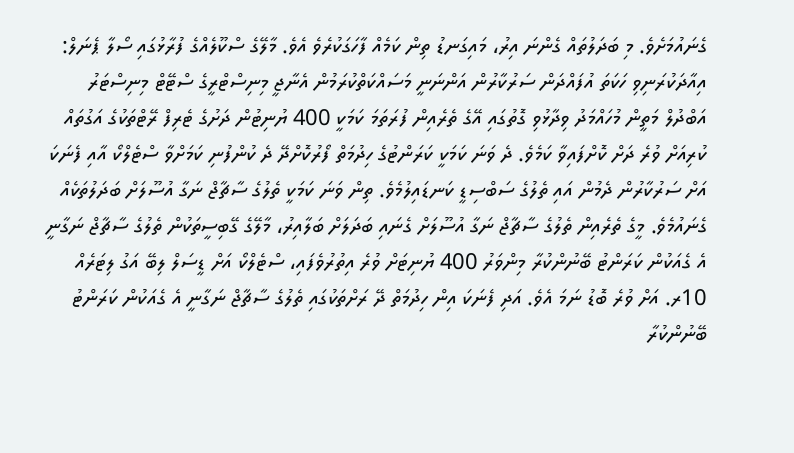ގެނައުމަށެވެ. މި ބަދަލުތައް ގެންނަ އިރު، މައިގަނޑު ތިން ކަމެއް ފާހަގަކުރެވެ އެވެ. މާލޭގެ ސްކޫލެއްގެ ފުރާޅުގައި ސޯލާ ޕެނަލް: އިއާދަކުރަނިވި ހަކަތަ އުފައްދަން ސަރުކާރުން އަންނަނީ މަސައްކަތްކުރަމުން އެނާޖީ މިނިސްޓްރީގެ ސްޓޭޓް މިނިސްޓަރު އަބްދުލް މަތީން މުހައްމަދު ވިދާޅުވި ގޮތުގައި އޭގެ ތެރެއިން ފުރަތަމަ ކަމަކީ 400 ޔުނިޓުން ދަށުގެ ޓެރިފް ރޭޓްތަކުގެ އަގުތައް ކުރިއަށް ވުރެ ދަށް ކޮށްފައިވާ ކަމެވެ. ދެ ވަނަ ކަމަކީ ކަރަންޓުގެ ހިދުމަތް ފޯރުކޮށްދޭ ދެ ކުންފުނި ކަމަށްވާ ސްޓެލްކޯ އާއި ފެނަކަ އަށް ސަރުކާރުން ދެމުން އައި ތެލުގެ ސަބްސިޑީ ކަނޑައިލުމެވެ. ތިން ވަނަ ކަމަކީ ތެލުގެ ސާޗާޖް ނަގާ އުސޫލަށް ބަދަލުތަކެއް ގެނައުމެވެ. މީގެ ތެރެއިން ތެލުގެ ސާޗާޖް ނަގާ އުސޫލަށް ގެނައި ބަދަލަށް ބަލާއިރު، މާލޭގެ ގޭބިސީތަކުން ތެލުގެ ސާޗާޖް ނަގާނީ އެ ގެއަކުން ކަރަންޓު ބޭނުންކުރާ މިންވަރު 400 ޔުނިޓަށް ވުރެ އިތުރުވެފައި، ސްޓެލްކޯ އަށް ޑީސަލް ލިބޭ އަގު ލިޓަރެއް 10ރ. އަށް ވުރެ ބޮޑު ނަމަ އެވެ. އަދި ފެނަކަ އިން ހިދުމަތް ދޭ ރަށްތަކުގައި ތެލުގެ ސާޗާޖް ނަގާނީ އެ ގެއަކުން ކަރަންޓު ބޭނުންކުރާ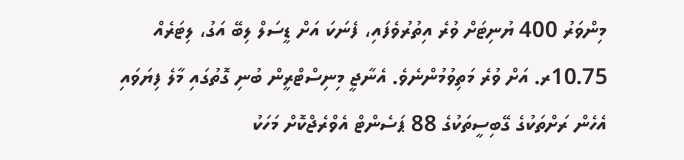މިންވަރު 400 ޔުނިޓަށް ވުރެ އިތުރުވެފައި، ފެނަކަ އަށް ޑީސަލް ލިބޭ އަގު، ލިޓަރެއް 10.75ރ. އަށް ވުރެ މަތިވުމުންނެވެ. އެނާޖީ މިނިސްޓްރީން ބުނި ގޮތުގައި މާލެ ފިޔަވައި އެހެން ރަށްތަކުގެ ގޭބިސީތަކުގެ 88 ޕަސެންޓް އެވްރެޖްކޮށް މަހަކު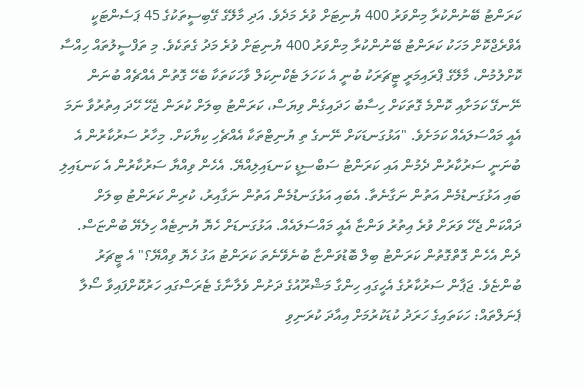ކަރަންޓު ބޭނުންކުރާ މިންވަރު 400 ޔުނިޓަށް ވުރެ މަދެވެ. އަދި މާލޭގެ ގޭބިސީތަކުގެ 45 ޕަސެންޓަކީ އެވްރެޖްކޮށް މަހަކު ކަރަންޓު ބޭނުންކުރާ މިންވަރު 400 ޔުނިޓަށް ވުރެ މަދު ގެތަކެވެ. މި ތަފްސީލުތައް ހިއްސާ ކޮށްލުމުން، މާލޭގެ ޕްރައިމަރީ ޓީޗަރަކު ބުނީ އެ ކަހަލަ ޓެކްނިކަލް ވާހަކަތަކާ ބެހޭ ގޮތުން އެއްޗެއް ބުނަން ނޭނގޭ ކަމަށާއި ކޮންމެ ގޮތަކަށް ހިސާބު ހަދައިގެން ވިޔަސް، ކަރަންޓު ބިލަށް ކުރަން ޖެހޭ ހޭދަ އިތުރުވާ ނަމަ އެއީ މައްސަލައެއް ކަމަށެވެ. "އަޅުގަނޑަކަށް ނޭނގެ ތި ޔުނިޓްތަކާ އެއްޗެހި ކިޔާކަށް. މިހާރު ސަރުކާރުން އެ ބުނަނީ ސަރުކާރުން ދެމުން އައި ކަރަންޓު ސަބްސިޑީ ކަނޑައިލިއްޔޭ. އެހެން ވިއްޔާ ސަރުކާރުން އެ ކަނޑައިލި ބައި އަޅުގަނޑުމެން އަތުން ނަގާނެތާ. އެބައި އަޅުގަނޑުމެން އަތުން ނަގާއިރު، ކުރިން ކަރަންޓު ބިލަށް ދައްކަން ޖެހޭ ވަރަށް ވުރެ އިތުރު ވަންޏާ އެއީ މައްސަލައެއް. އަޅުގަނޑަށް ހެޔޮ ޔުނިޓެއް ހިލެޔޭ ބުންޏަސް. ދެން އެހެން ގޮތްގޮތުން ކަރަންޓު ބިލް ބޮޑުވަންޏާ ބުނެވޭނެތަ ކަރަންޓު އަގު ހެޔޮ ވިއްޔޭ؟" އެ ޓީޗަރު ބުންޏެވެ. ޖަޕާން ސަރުކާރުގެ އެހީގައި ހިންގާ މަޝްރޫއުގެ ދަށުން ވެލާނާގެ ޓެރަސްގައި ހަރުކޮށްފައިވާ ސޯލާ ޕެނަލްތައް: ހަކަތައިގެ ހަރަދު ކުޑަކުރުމަށް އިއާދަ ކުރަނިވި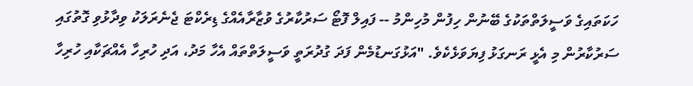ހަކަތައިގެ ވަސީލަތްތަކުގެ ބޭނުން ހިފުން މުހިންމު -- ފައިލް ފޮޓޯ ސަރުކާރުގެ ވުޒާރާއެއްގެ ޑިރެކްޓަ ޖެނެރަލަކު ވިދާޅުވި ގޮތުގައި ސަރުކާރުން މި އެޅީ ރަނގަޅު ފިޔަވަޅެކެވެ. "އަޅުގަނޑުމެން ފަދަ ގުދުރަތީ ވަސީލަތްތައް އެހާ މަދު، އަދި ހުރިހާ އެއްޗަކާއި ހުރިހާ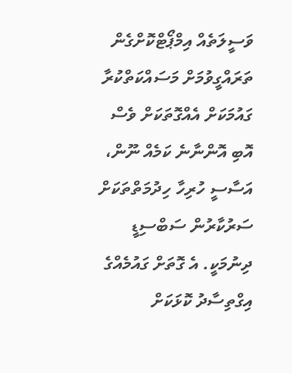ވަސީލަތެއް އިމްޕޯޓްކޮށްގެން ތަރައްގީވުމަށް މަސައްކަތްކުރާ ގައުމަކަށް އެއްގޮތަކަށް ވެސް އޮބި އޮންނާނެ ކަމެއް ނޫން، އަސާސީ ހުރިހާ ހިދުމަތްތަކަށް ސަރުކާރުން ސަބްސިޑީ ދިނުމަކީ. އެ ގޮތަށް ގައުމެއްގެ އިގްތިސާދު ކޮޅަކަށް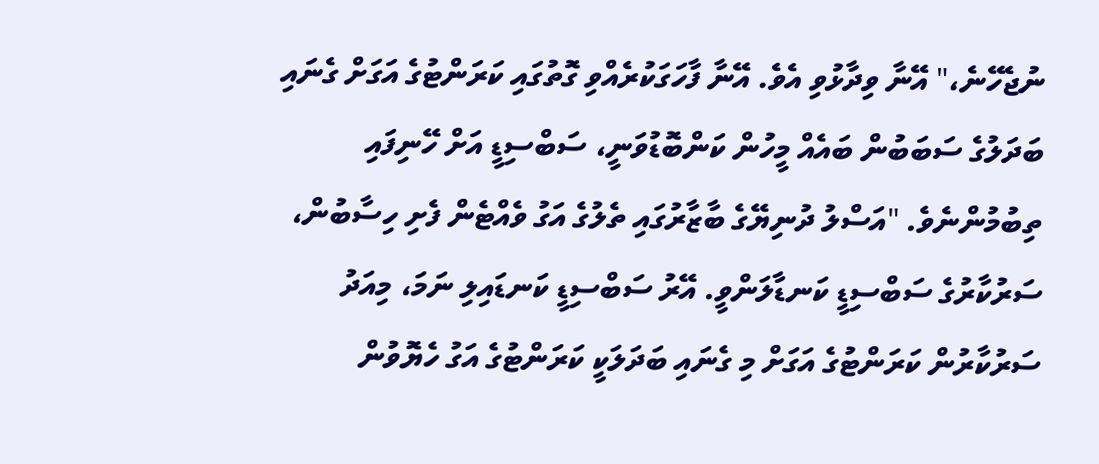ނުޖެހޭނެ،" އޭނާ ވިދާޅުވި އެވެ. އޭނާ ފާހަގަކުރެއްވި ގޮތުގައި ކަރަންޓުގެ އަގަށް ގެނައި ބަދަލުގެ ސަބަބުން ބައެއް މީހުން ކަންބޮޑުވަނީ، ސަބްސިޑީ އަށް ހޭނިފައި ތިބުމުންނެވެ. "އަސްލު ދުނިޔޭގެ ބާޒާރުގައި ތެލުގެ އަގު ވެއްޓެން ފެށި ހިސާބުން، ސަރުކާރުގެ ސަބްސިޑީ ކަނޑާލަންވީ. އޭރު ސަބްސިޑީ ކަނޑައިލި ނަމަ، މިއަދު ސަރުކާރުން ކަރަންޓުގެ އަގަށް މި ގެނައި ބަދަލަކީ ކަރަންޓުގެ އަގު ހެޔޮވުން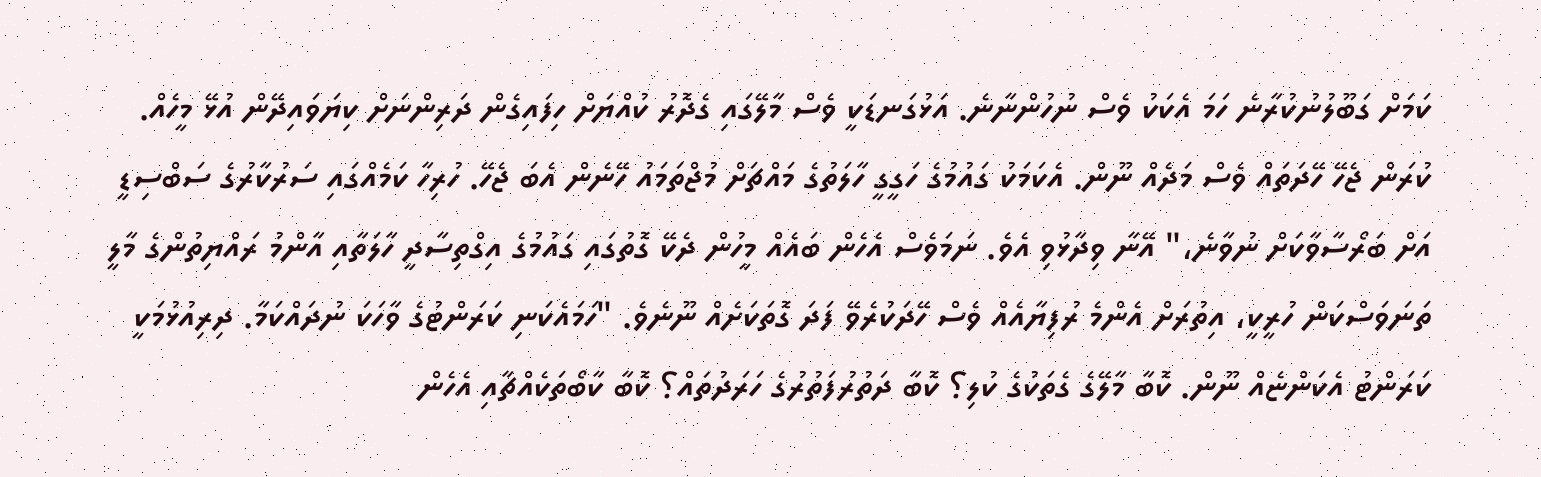ކަމަށް ގަބޫލުނުކުރާނެ ހަމަ އެކަކު ވެސް ނުހުންނާނެ. އަޅުގަނޑަކީ ވެސް މާލޭގައި ގެދޮރު ކުއްޔަށް ހިފައިގެން ދަރިންނަށް ކިޔަވައިދޭން އުޅޭ މީހެއް. ކުރަން ޖެހޭ ހޭދަތައް ވެސް މަދެއް ނޫން. އެކަމަކު ގައުމުގެ ހަގީގީ ހާލަތުގެ މައްޗަށް މުޖްތަމައު ހޭނެން އެބަ ޖެހޭ. ހުރިހާ ކަމެއްގައި ސަރުކާރުގެ ސަބްސިޑީ އަށް ބަރޯސާވާކަށް ނުވާނެ،" އޭނާ ވިދާޅުވި އެވެ. ނަމަވެސް އެހެން ބައެއް މީހުން ދެކޭ ގޮތުގައި ގައުމުގެ އިގްތިސާދީ ހާލަތާއި އާންމު ރައްޔިތުންގެ މާލީ ތަނަވަސްކަން ހުރީކީ، އިތުރަށް އެންމެ ރުފިޔާއެއް ވެސް ހޭދަކުރެވޭ ފަދަ ގޮތަކަށެއް ނޫނެވެ. "ހަމައެކަނި ކަރަންޓުގެ ވާހަކަ ނުދައްކަމާ. ދިރިއުޅުމަކީ ކަރަންޓު އެކަންޏެއް ނޫން. ކޮބާ މާލޭގެ ގެތަކުގެ ކުލި؟ ކޮބާ ދަތުރުފަތުރުގެ ހަރަދުތައް؟ ކޮބާ ކާބޯތަކެއްޗާއި އެހެން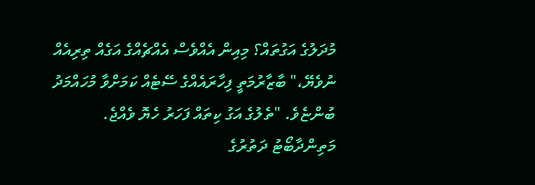މުދަލުގެ އަގުތައް؟ މިއިން އެއްވެސް އެއްޗެއްގެ އަގެއް ތިރިއެއް ނުވެޔޭ،" ބާޒާރުމަތީ ފިހާރައެއްގެ ސޭޓެއް ކަމަށްވާ މުހައްމަދު ބުންޏެވެ. "ތެލުގެ އަގު ކިތައް ފަހަރު ހެޔޮ ވެއްޖެ. މަތިންދާބޯޓު ދަތުރުގެ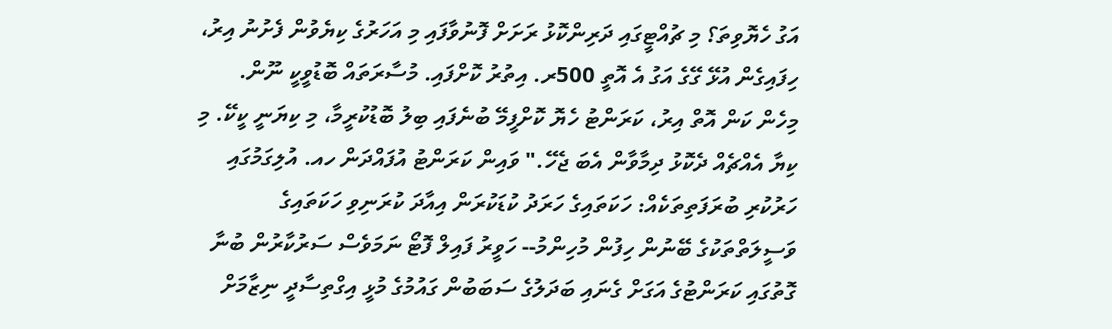އަގު ހެޔޮވިތަ؟ މި ޗުއްޓީގައި ދަރިންކޮޅު ރަށަށް ފޮނުވާފައި މި އަހަރުގެ ކިޔެވުން ފެށުނު އިރު، ހިފައިގެން އުޅޭ ގޭގެ އަގު އެ އޮތީ 500ރ. އިތުރު ކޮށްފައި. މުސާރަތައް ބޮޑުވީކީ ނޫން. މިހެން ކަން އޮތް އިރު، ކަރަންޓު ހެޔޮ ކޮށްފީމޭ ބުނެފައި ބިލު ބޮޑުކުރީމާ، މި ކިޔަނީ ކީކޭ. މި ކިޔާ އެއްޗެއް ދެކޮޅު ދިމާވާން އެބަ ޖެހޭ." ވައިން ކަރަންޓު އުފައްދަން ހއ. އުލިގަމުގައި ހަރުކުރި ބުރަފަތިތަކެއް: ހަކަތައިގެ ހަރަދު ކުޑަކުރަން އިއާދަ ކުރަނިވި ހަކަތައިގެ ވަސީލަތްތަކުގެ ބޭނުން ހިފުން މުހިންމު-- ހަވީރު ފައިލް ފޮޓޯ ނަމަވެސް ސަރުކާރުން ބުނާ ގޮތުގައި ކަރަންޓުގެ އަގަށް ގެނައި ބަދަލުގެ ސަބަބުން ގައުމުގެ މުޅީ އިގްތިސާދީ ނިޒާމަށް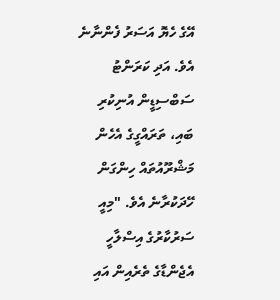އޭގެ ހެޔޮ އަސަރު ފެންނާނެ އެވެ. އަދި ކަރަންޓު ސަބްސިޑީން އުނިކުރި ބައި، ތަރައްގީގެ އެހެން މަޝްރޫއުތައް ހިންގަން ހޭދަކުރާނެ އެވެ. "މިއީ ސަރުކާރުގެ އިސްލާހީ އެޖެންޑާގެ ތެރެއިން އައި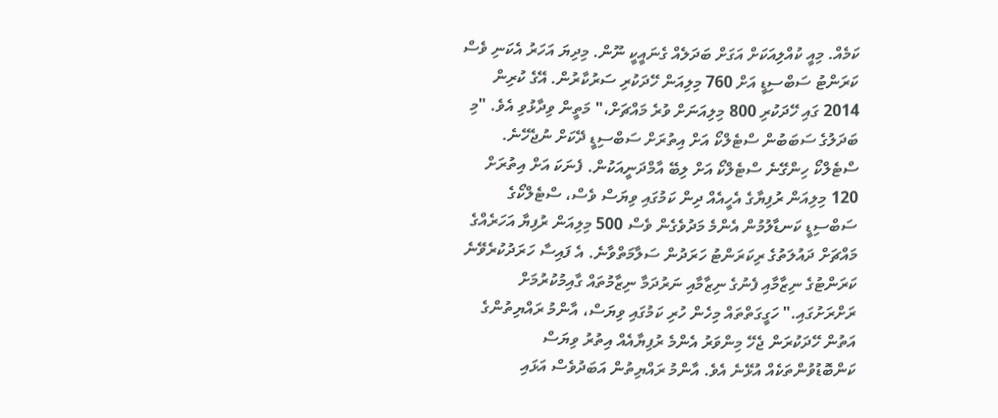ކަމެއް. މިއީ ކުއްލިއަކަށް އަގަށް ބަދަލެއް ގެނައީކީ ނޫން. މިދިޔަ އަހަރު އެކަނި ވެސް ކަރަންޓު ސަބްސިޑީ އަށް 760 މިލިއަން ހޭދަކުރި ސަރުކާރުން. އޭގެ ކުރިން 2014 ގައި ހޭދަކުރި 800 މިލިއަނަށް ވުރެ މައްޗަށް،" މަތީން ވިދާޅުވި އެވެ. "މި ބަދަލުގެ ސަބަބުން ސްޓެލްކޯ އަށް އިތުރަށް ސަބްސިޑީ ދޭކަށް ނުޖެހޭނެ. ސްޓެލްކޯ ހިންގޭނެ ސްޓެލްކޯ އަށް ލިބޭ އާމްދަނީއަކުން. ފެނަކަ އަށް އިތުރަށް 120 މިލިއަން ރުފިޔާގެ އެހީއެއް ދިން ކަމުގައި ވިޔަސް ވެސް، ސްޓެލްކޯގެ ސަބްސިޑީ ކަނޑާލުމުން އެންމެ މަދުވެގެން ވެސް 500 މިލިއަން ރުފިޔާ އަހަރެއްގެ މައްޗަށް ދައުލަތުގެ ރިކަރަންޓު ހަރަދުން ސަލާމަތްވާނެ. އެ ފައިސާ ހަރަދުކުރެވޭނެ ކަރަންޓުގެ ނިޒާމާއި ފެނުގެ ނިޒާމާއި ނަރުދަމާ ނިޒާމުތައް ގާއިމުކުރުމަށް ރަށްރަށުގައި." ހަގީގަތްތައް މިހެން ހުރި ކަމުގައި ވިޔަސް، އާންމު ރައްޔިތުންގެ އަތުން ހޭދަކުރަން ޖެހޭ މިންވަރު އެންމެ ރުފިޔާއެއް އިތުރު ވިޔަސް ކަންބޮޑުވުންތަކެއް އުޅޭނެ އެވެ. އާންމު ރައްޔިތުން އަބަދުވެސް އަޅައި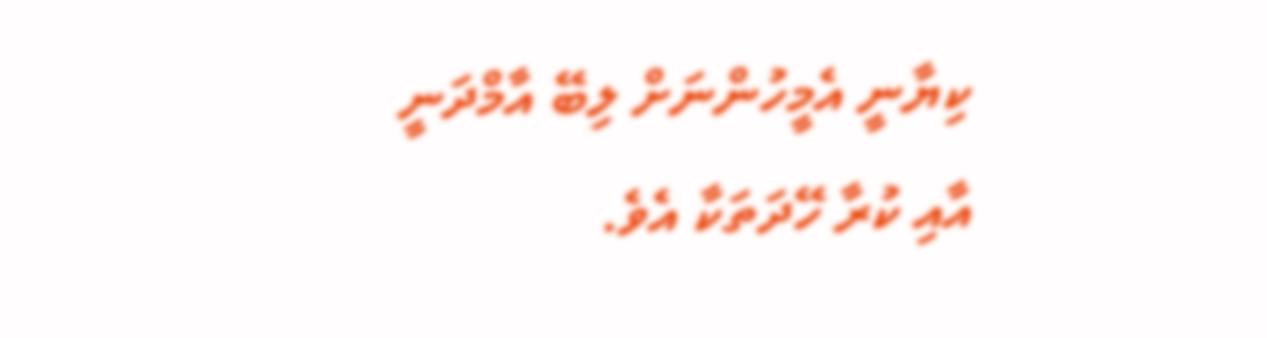ކިޔާނީ އެމީހުންނަށް ލިބޭ އާމްދަނީ އާއި ކުރާ ހޭދަތަކާ އެވެ.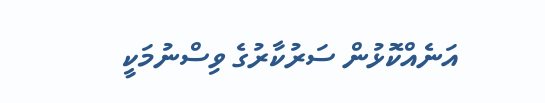އަނެއްކޮޅުން ސަރުކާރުގެ ވިސްނުމަކީ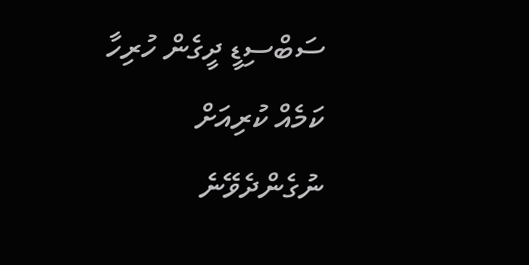ސަބްސިޑީ ދީގެން ހުރިހާ ކަމެއް ކުރިއަށް ނުގެންދެވޭނެ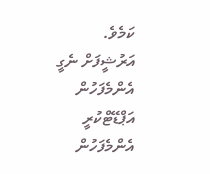ކަމެވެ.
އަރުޝީފަށް ނެގީ
އެންމެފަހުން އަޕްޑޭޓްކުރީ
އެންމެފަހުން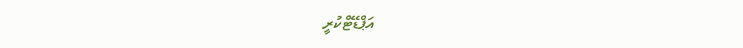އަޕްޑޭޓްކުރީ